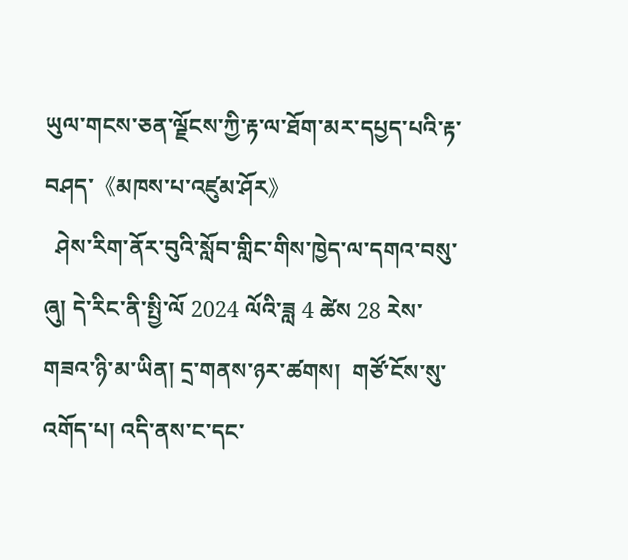ཡུལ་གངས་ཅན་ལྗོངས་ཀྱི་རྟ་ལ་ཐོག་མར་དཔྱད་པའི་རྟ་བཤད་《མཁས་པ་འཛུམ་ཤོར》
  ཤེས་རིག་ནོར་བུའི་སློབ་གླིང་གིས་ཁྱེད་ལ་དགའ་བསུ་ཞུ། དེ་རིང་ནི་སྤྱི་ལོ 2024 ལོའི་ཟླ 4 ཚེས 28 རེས་གཟའ་ཉི་མ་ཡིན། དྲ་གནས་ཉར་ཚགས།  གཙོ་ངོས་སུ་འགོད་པ། འདི་ནས་ང་དང་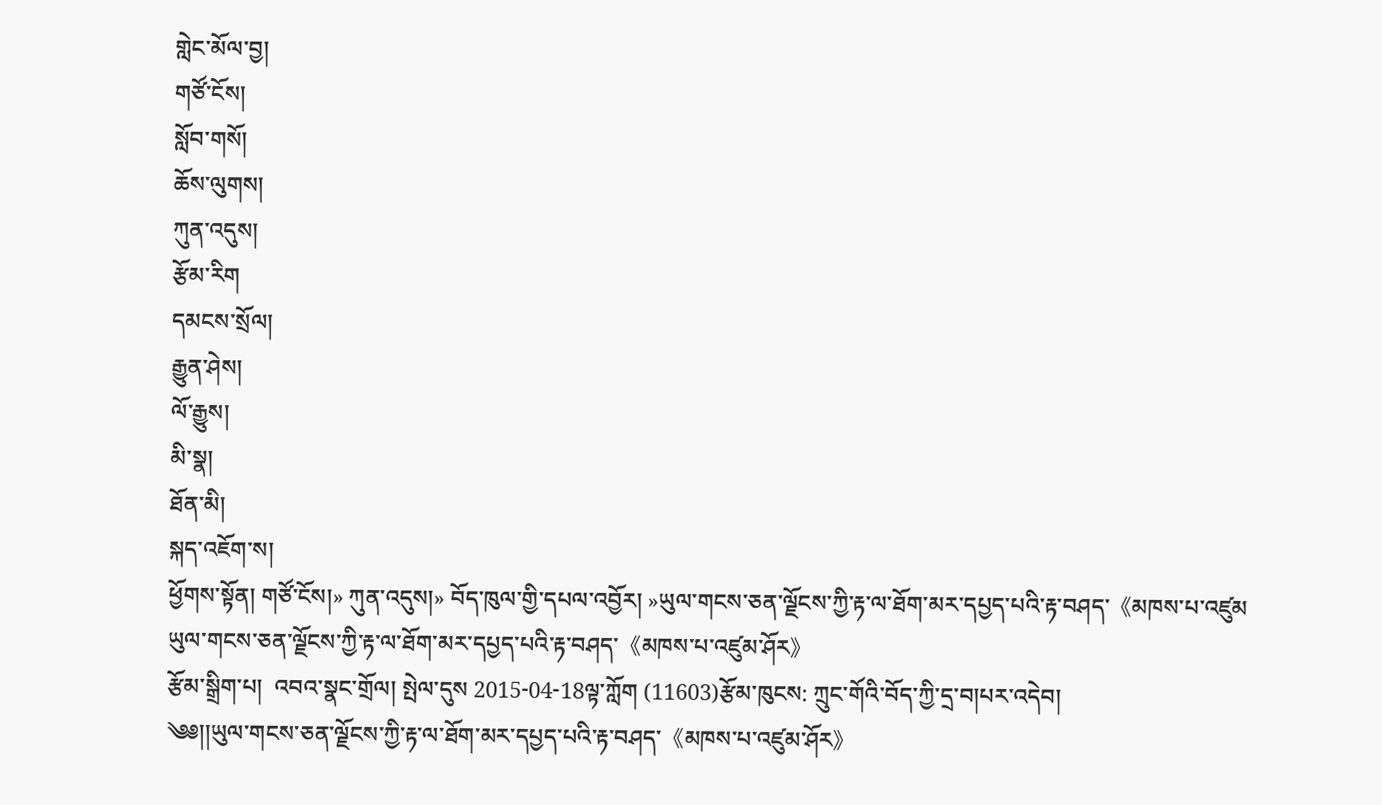གླེང་མོལ་བྱ།
གཙོ་ངོས།
སློབ་གསོ།
ཆོས་ལུགས།
ཀུན་འདུས།
རྩོམ་རིག
དམངས་སྲོལ།
རྒྱུན་ཤེས།
ལོ་རྒྱུས།
མི་སྣ།
ཐོན་མི།
སྐད་འཇོག་ས།
ཕྱོགས་སྟོན། གཙོ་ངོས།» ཀུན་འདུས།» བོད་ཁུལ་གྱི་དཔལ་འབྱོར། »ཡུལ་གངས་ཅན་ལྗོངས་ཀྱི་རྟ་ལ་ཐོག་མར་དཔྱད་པའི་རྟ་བཤད་《མཁས་པ་འཛུམ
ཡུལ་གངས་ཅན་ལྗོངས་ཀྱི་རྟ་ལ་ཐོག་མར་དཔྱད་པའི་རྟ་བཤད་《མཁས་པ་འཛུམ་ཤོར》
རྩོམ་སྒྲིག་པ།  འབའ་སྣང་གྲོལ། སྤེལ་དུས 2015-04-18ལྟ་ཀློག (11603)རྩོམ་ཁུངས: ཀྲུང་གོའི་བོད་ཀྱི་དྲ་བ།པར་འདེབ།
༄༅།།ཡུལ་གངས་ཅན་ལྗོངས་ཀྱི་རྟ་ལ་ཐོག་མར་དཔྱད་པའི་རྟ་བཤད་《མཁས་པ་འཛུམ་ཤོར》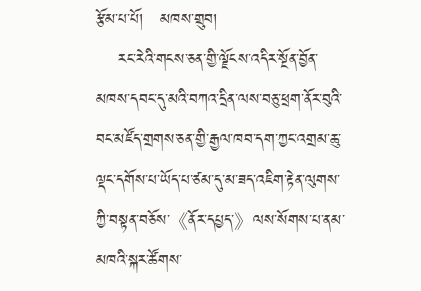རྩོམ་པ་པོ།   མཁས་གྲུབ།
    རང་རེའི་གངས་ཅན་གྱི་ལྗོངས་འདིར་སྔོན་བྱོན་མཁས་དབང་དུ་མའི་བཀའ་དྲིན་ལས་བཅུ་ཕྲག་ནོར་བུའི་བང་མཛོད་གྲགས་ཅན་གྱི་རྒྱལ་ཁབ་དག་ཀྱང་འགྲམ་ཆུ་ལྡང་དགོས་པ་ཡོད་པ་ཙམ་དུ་མ་ཟད་འཇིག་རྟེན་ལུགས་ཀྱི་བསྟན་བཅོས་《ནོར་དཔྱད་》ལས་སོགས་པ་ནམ་མཁའི་སྐར་ཚོགས་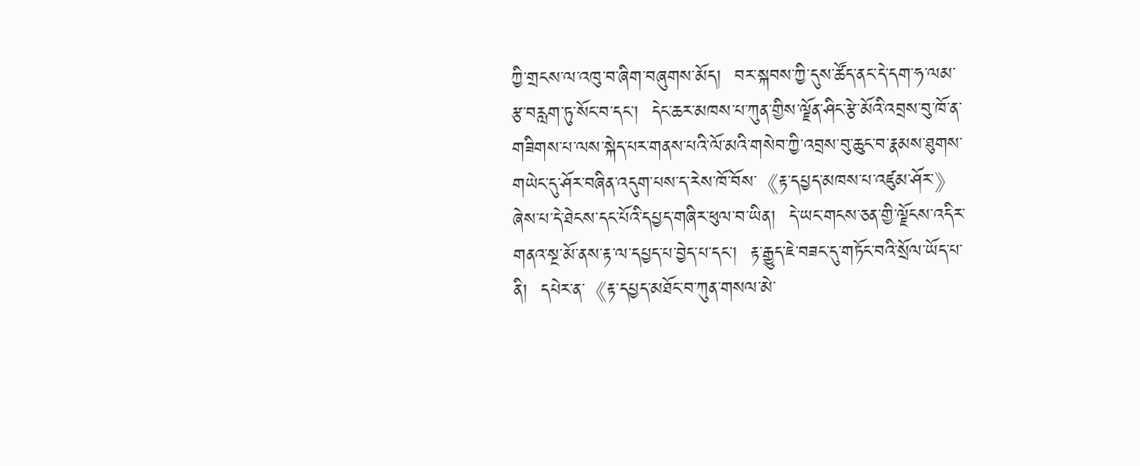ཀྱི་གྲངས་ལ་འཁུ་བ་ཞིག་བཞུགས་མོད།  བར་སྐབས་ཀྱི་དུས་ཚོད་ནང་དེ་དག་ཧ་ལམ་རྩ་བརླག་ཏུ་སོང་བ་དང་།  དེང་ཆར་མཁས་པ་ཀུན་གྱིས་ལྗོན་ཤིང་རྩེ་མོའི་འབྲས་བུ་ཁོ་ན་གཟིགས་པ་ལས་སྐེད་པར་གནས་པའི་ལོ་མའི་གསེབ་ཀྱི་འབྲས་བུ་ཆུང་བ་རྣམས་ཐུགས་གཡེང་དུ་ཤོར་བཞིན་འདུག་པས་ད་རེས་ཁོ་བོས་《རྟ་དཔྱད་མཁས་པ་འཛུམ་ཤོར་》ཞེས་པ་དེ་ཐེངས་དང་པོའི་དཔྱད་གཞིར་ཕུལ་བ་ཡིན།  དེ་ཡང་གངས་ཅན་གྱི་ལྗོངས་འདིར་གནའ་སྔ་མོ་ནས་རྟ་ལ་དཔྱད་པ་བྱེད་པ་དང་།  རྟ་རྒྱུད་ཇེ་བཟང་དུ་གཏོང་བའི་སྲོལ་ཡོད་པ་ནི།  དཔེར་ན་《རྟ་དཔྱད་མཐོང་བ་ཀུན་གསལ་མེ་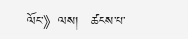ལོང་》ལས།   ཚངས་པ་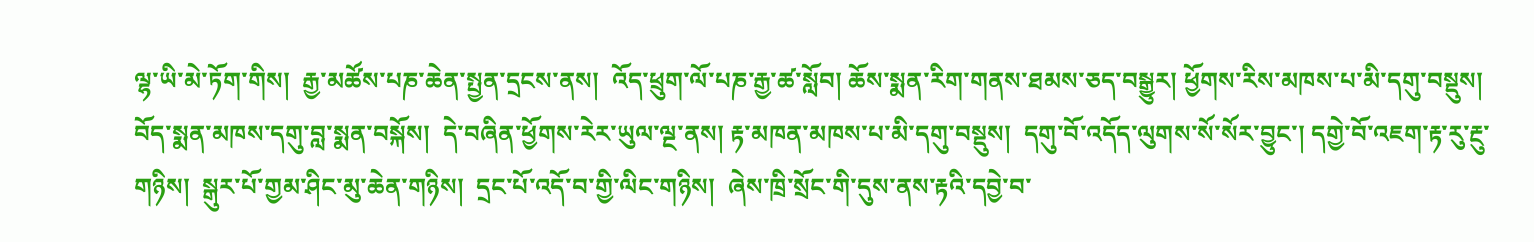ལྷ་ཡི་མེ་ཏོག་གིས།  རྒྱ་མཚོས་པཎ་ཆེན་སྤྱན་དྲངས་ནས།  འོད་ཕྲུག་ལོ་པཎ་རྒྱ་ཚ་སློབ། ཆོས་སྨན་རིག་གནས་ཐམས་ཅད་བསྒྱུར། ཕྱོགས་རིས་མཁས་པ་མི་དགུ་བསྡུས།  བོད་སྨན་མཁས་དགུ་བླ་སྨན་བསྐོས།  དེ་བཞིན་ཕྱོགས་རེར་ཡུལ་ལྔ་ནས། རྟ་མཁན་མཁས་པ་མི་དགུ་བསྡུས།  དགུ་བོ་འདོད་ལུགས་སོ་སོར་བྱུང་། དགྱེ་བོ་འཇག་རྟ་རུ་རྔུ་གཉིས།  སྒུར་པོ་གྱམ་ཤིང་མུ་ཆེན་གཉིས།  དྲང་པོ་འདོ་བ་གྱི་ལིང་གཉིས།  ཞེས་ཁྲི་སྲོང་གི་དུས་ནས་རྟའི་དབྱེ་བ་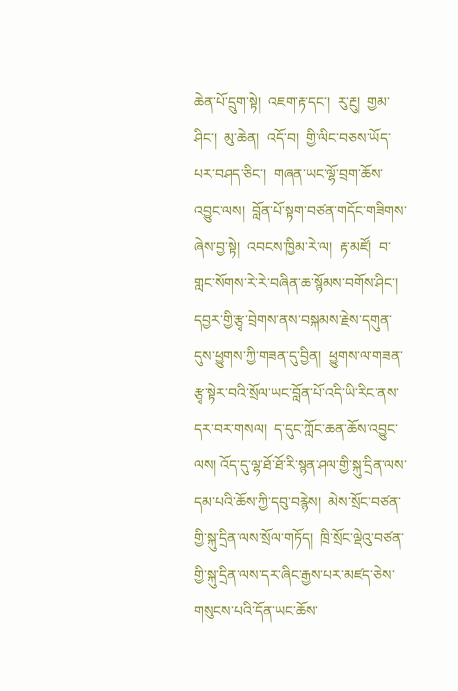ཆེན་པོ་དྲུག་སྟེ།  འཇག་རྟ་དང་།  རུ་རྔུ།  གྱམ་ཤིང་།  མུ་ཆེན།  འདོ་བ།  གྱི་ལིང་བཅས་ཡོད་པར་བཤད་ཅིང་།  གཞན་ཡང་ལྷོ་བྲག་ཆོས་འབྱུང་ལས།  བློན་པོ་སྟག་བཙན་གདོང་གཟིགས་ཞེས་བྱ་སྟེ།  འབངས་ཁྱིམ་རེ་ལ།  རྟ་མཛོ།  བ་གླང་སོགས་རེ་རེ་བཞིན་ཆ་སྙོམས་བགོས་ཤིང་།  དབྱར་གྱི་རྩྭ་བྲེགས་ནས་བསྐམས་རྗེས་དགུན་དུས་ཕྱུགས་ཀྱི་གཟན་དུ་བྱིན།  ཕྱུགས་ལ་གཟན་རྩྭ་སྟེར་བའི་སྲོལ་ཡང་བློན་པོ་འདི་ཡི་རིང་ནས་དར་བར་གསལ།  ད་དུང་ཀློང་ཆན་ཆོས་འབྱུང་ལས། འོད་དུ་ལྷ་ཐོ་ཐོ་རི་སྙན་ཤལ་གྱི་སྐུ་དྲིན་ལས་དམ་པའི་ཆོས་ཀྱི་དབུ་བརྙེས།  མེས་སྲོང་བཙན་གྱི་སྐུ་དྲིན་ལས་སྲོལ་གཏོད།  ཁྲི་སྲོང་ལྡེའུ་བཙན་གྱི་སྐུ་དྲིན་ལས་དར་ཞིང་རྒྱས་པར་མཛད་ཅེས་གསུངས་པའི་དོན་ཡང་ཆོས་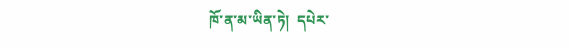ཁོ་ན་མ་ཡིན་ཏེ།  དཔེར་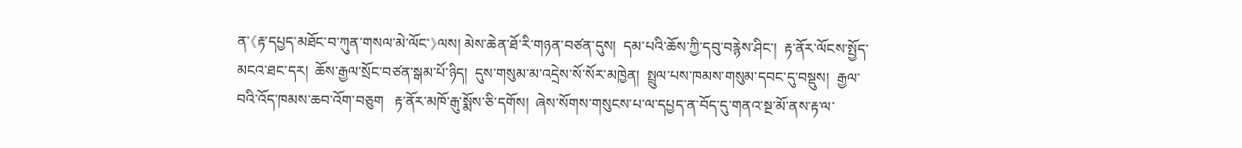ན་《རྟ་དཔྱད་མཐོང་བ་ཀུན་གསལ་མེ་ལོང་》ལས། མེས་ཆེན་ཐོ་རི་གཉན་བཙན་དུས།  དམ་པའི་ཆོས་ཀྱི་དབུ་བརྙེས་ཤིང་།  རྟ་ནོར་ལོངས་སྤྱོད་མངའ་ཐང་དར།  ཆོས་རྒྱལ་སྲོང་བཙན་སྒམ་པོ་ཉིད།  དུས་གསུམ་མ་འདྲེས་སོ་སོར་མཁྱེན།  སྤྲུལ་པས་ཁམས་གསུམ་དབང་དུ་བསྡུས།  རྒྱལ་བའི་འོད་ཁམས་ཆབ་འོག་བཅུག   རྟ་ནོར་མཁོ་རྒུ་སྨོས་ཅི་དགོས།  ཞེས་སོགས་གསུངས་པ་ལ་དཔྱད་ན་བོད་དུ་གནའ་སྔ་མོ་ནས་རྟ་ལ་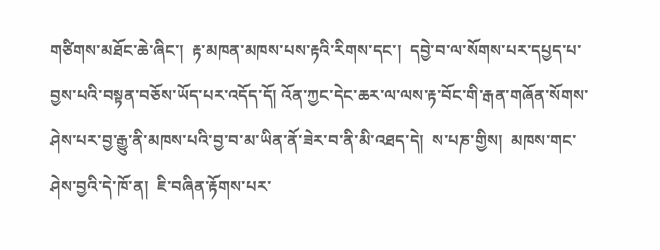གཙིགས་མཐོང་ཆེ་ཞིང་།  རྟ་མཁན་མཁས་པས་རྟའི་རིགས་དང་།  དབྱེ་བ་ལ་སོགས་པར་དཔྱད་པ་བྱས་པའི་བསྟན་བཅོས་ཡོད་པར་འདོད་དོ། འོན་ཀྱང་དེང་ཆར་ལ་ལས་རྟ་བོང་གི་རྒན་གཞོན་སོགས་ཤེས་པར་བྱ་རྒྱུ་ནི་མཁས་པའི་བྱ་བ་མ་ཡིན་ནོ་ཟེར་བ་ནི་མི་འཐད་དེ།  ས་པཎ་གྱིས།  མཁས་གང་ཤེས་བྱའི་དེ་ཁོ་ན།  ཇི་བཞིན་རྟོགས་པར་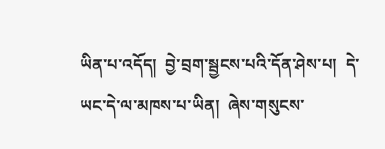ཡིན་པ་འདོད།  བྱེ་བྲག་སྦྱངས་པའི་དོན་ཤེས་པ།  དེ་ཡང་དེ་ལ་མཁས་པ་ཡིན།  ཞེས་གསུངས་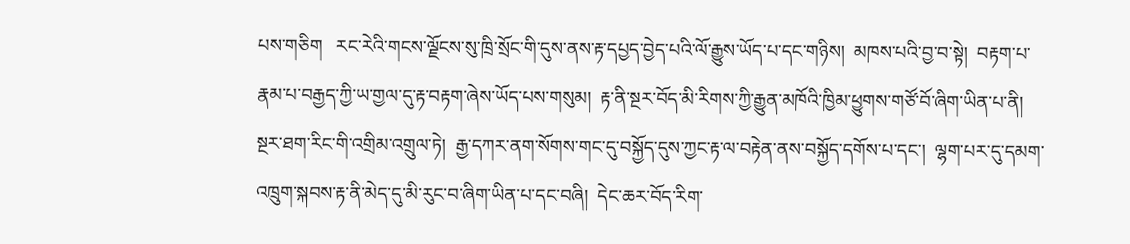པས་གཅིག   རང་རེའི་གངས་ལྗོངས་སུ་ཁྲི་སྲོང་གི་དུས་ནས་རྟ་དཔྱད་བྱེད་པའི་ལོ་རྒྱུས་ཡོད་པ་དང་གཉིས།  མཁས་པའི་བྱ་བ་སྟེ།  བརྟག་པ་རྣམ་པ་བརྒྱད་ཀྱི་ཡ་གྱལ་དུ་རྟ་བརྟག་ཞེས་ཡོད་པས་གསུམ།  རྟ་ནི་སྔར་བོད་མི་རིགས་ཀྱི་རྒྱུན་མཁོའི་ཁྱིམ་ཕྱུགས་གཙོ་བོ་ཞིག་ཡིན་པ་ནི། སྔར་ཐག་རིང་གི་འགྲིམ་འགྲུལ་ཏེ།  རྒྱ་དཀར་ནག་སོགས་གང་དུ་བསྐྱོད་དུས་ཀྱང་རྟ་ལ་བརྟེན་ནས་བསྐྱོད་དགོས་པ་དང་།  ལྷག་པར་དུ་དམག་འཁྲུག་སྐབས་རྟ་ནི་མེད་དུ་མི་རུང་བ་ཞིག་ཡིན་པ་དང་བཞི།  དེང་ཆར་བོད་རིག་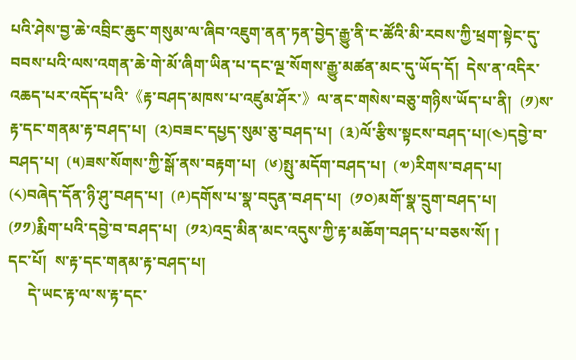པའི་ཤེས་བྱ་ཆེ་འབྲིང་ཆུང་གསུམ་ལ་ཞིབ་འཇུག་ནན་ཏན་བྱེད་རྒྱུ་ནི་ང་ཚོའི་མི་རབས་ཀྱི་ཕྲག་སྟེང་དུ་བབས་པའི་ལས་འགན་ཆེ་གེ་མོ་ཞིག་ཡིན་པ་དང་ལྔ་སོགས་རྒྱུ་མཚན་མང་དུ་ཡོད་དོ།  དེས་ན་འདིར་འཆད་པར་འདོད་པའི་《རྟ་བཤད་མཁས་པ་འཛུམ་ཤོར་》ལ་ནང་གསེས་བཅུ་གཉིས་ཡོད་པ་ནི།  (༡)ས་རྟ་དང་གནམ་རྟ་བཤད་པ།  (༢)བཟང་དཔྱད་སུམ་ཅུ་བཤད་པ།  (༣)ལོ་རྩིས་སྟངས་བཤད་པ།(༤)དབྱེ་བ་བཤད་པ།  (༥)ཟས་སོགས་ཀྱི་སྒོ་ནས་བརྟག་པ།  (༦)སྤུ་མདོག་བཤད་པ།  (༧)རིགས་བཤད་པ།  (༨)བཞེད་དོན་ཉི་ཤུ་བཤད་པ།  (༩)དགོས་པ་སྣ་བདུན་བཤད་པ།  (༡༠)མགོ་སྣ་དྲུག་བཤད་པ།  (༡༡)རྨིག་པའི་དབྱེ་བ་བཤད་པ།  (༡༢)འདྲ་མིན་མང་འདུས་ཀྱི་རྟ་མཆོག་བཤད་པ་བཅས་སོ། །
དང་པོ།  ས་རྟ་དང་གནམ་རྟ་བཤད་པ།
     དེ་ཡང་རྟ་ལ་ས་རྟ་དང་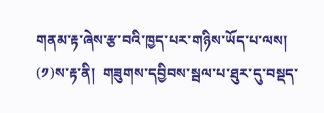གནམ་རྟ་ཞེས་རྩ་བའི་ཁྱད་པར་གཉིས་ཡོད་པ་ལས། (༡)ས་རྟ་ནི།  གཟུགས་དབྱིབས་སྦལ་པ་ཐུར་དུ་བསྡད་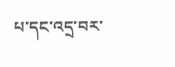པ་དང་འདྲ་བར་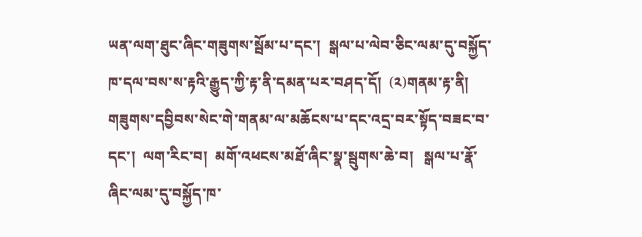ཡན་ལག་ཐུང་ཞིང་གཟུགས་སྦོམ་པ་དང་།  སྒལ་པ་ལེབ་ཅིང་ལམ་དུ་བསྐྱོད་ཁ་དལ་བས་ས་རྟའི་རྒྱུད་ཀྱི་རྟ་ནི་དམན་པར་བཤད་དོ།  (༢)གནམ་རྟ་ནི།  གཟུགས་དབྱིབས་སེང་གེ་གནམ་ལ་མཆོངས་པ་དང་འདྲ་བར་སྟོད་བཟང་བ་དང་།  ལག་རིང་བ།  མགོ་འཕངས་མཐོ་ཞིང་སྣ་སྦུགས་ཆེ་བ།   སྒལ་པ་རྣོ་ཞིང་ལམ་དུ་བསྐྱོད་ཁ་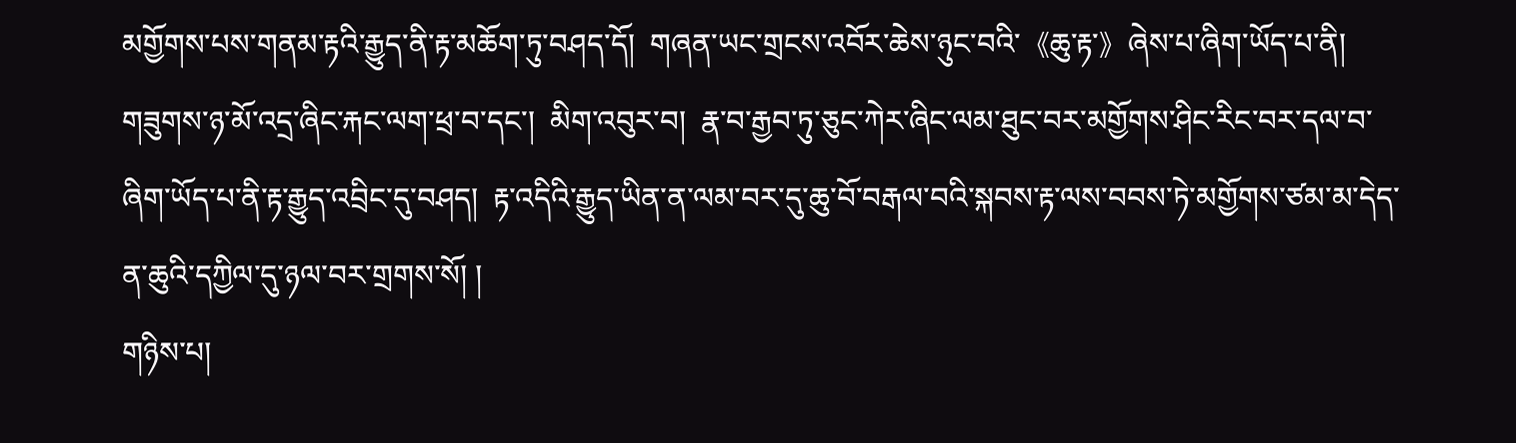མགྱོགས་པས་གནམ་རྟའི་རྒྱུད་ནི་རྟ་མཆོག་ཏུ་བཤད་དོ།  གཞན་ཡང་གྲངས་འབོར་ཆེས་ཉུང་བའི་《ཆུ་རྟ་》ཞེས་པ་ཞིག་ཡོད་པ་ནི།  གཟུགས་ཉ་མོ་འདྲ་ཞིང་རྐང་ལག་ཕྲ་བ་དང་།  མིག་འབུར་བ།  རྣ་བ་རྒྱབ་ཏུ་ཅུང་ཀེར་ཞིང་ལམ་ཐུང་བར་མགྱོགས་ཤིང་རིང་བར་དལ་བ་ཞིག་ཡོད་པ་ནི་རྟ་རྒྱུད་འབྲིང་དུ་བཤད།  རྟ་འདིའི་རྒྱུད་ཡིན་ན་ལམ་བར་དུ་ཆུ་བོ་བརྒལ་བའི་སྐབས་རྟ་ལས་བབས་ཏེ་མགྱོགས་ཙམ་མ་དེད་ན་ཆུའི་དཀྱིལ་དུ་ཉལ་བར་གྲགས་སོ། །
གཉིས་པ།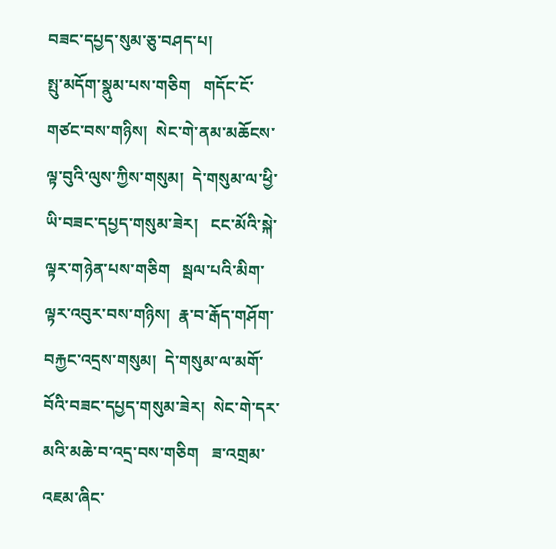བཟང་དཔྱད་སུམ་ཅུ་བཤད་པ།
སྤུ་མདོག་སྣུམ་པས་གཅིག   གདོང་ངོ་གཙང་བས་གཉིས།  སེང་གེ་ནམ་མཆོངས་ལྟ་བུའི་ལུས་ཀྱིས་གསུམ།  དེ་གསུམ་ལ་ཕྱི་ཡི་བཟང་དཔྱད་གསུམ་ཟེར།   ངང་མོའི་སྐེ་ལྟར་གཉེན་པས་གཅིག   སྦལ་པའི་མིག་ལྟར་འབུར་བས་གཉིས།  རྣ་བ་རྒོད་གཤོག་བརྐྱང་འདྲས་གསུམ།  དེ་གསུམ་ལ་མགོ་བོའི་བཟང་དཔྱད་གསུམ་ཟེར།  སེང་གེ་དར་མའི་མཆེ་བ་འདྲ་བས་གཅིག   ཟ་འགྲམ་འཇམ་ཞིང་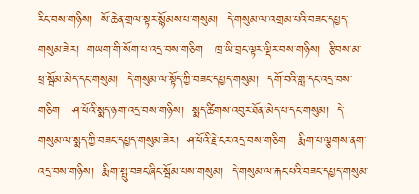རིང་བས་གཉིས།  སོ་ཆེན་གྲལ་སྟར་སྙོམས་པ་གསུམ།  དེ་གསུམ་ལ་འགྲམ་པའི་བཟང་དཔྱད་གསུམ་ཟེར།  གཡག་གི་སོག་པ་འདྲ་བས་གཅིག   ཁྲ་ཡི་བྲང་ལྟར་ལྡིར་བས་གཉིས།  རྩིབས་མ་ཕྲ་སྦོམ་མེད་དང་གསུམ།  དེ་གསུམ་ལ་སྟོད་ཀྱི་བཟང་དཔྱད་གསུམ།  དགོ་བའི་གླ་དང་འདྲ་བས་གཅིག   ཤ་ཕོའི་སྨད་ཉག་འདྲ་བས་གཉིས།  སྨད་ཚིགས་འབུར་ཐོན་མེད་པ་དང་གསུམ།  དེ་གསུམ་ལ་སྨད་ཀྱི་བཟང་དཔྱད་གསུམ་ཟེར།  ཤ་ཕོའི་རྗེ་ངར་འདྲ་བས་གཅིག   རྨིག་པ་ལྕགས་ནག་འདྲ་བས་གཉིས།  རྨིག་སྤུ་བཟང་ཞིང་སྦོམ་པས་གསུམ།  དེ་གསུམ་ལ་རྐང་པའི་བཟང་དཔྱད་གསུམ་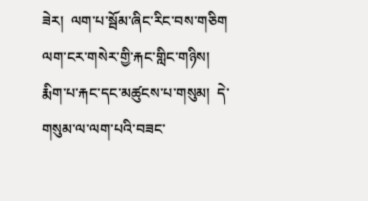ཟེར།  ལག་པ་སྦོམ་ཞིང་རིང་བས་གཅིག   ལག་ངར་གསེར་གྱི་རྐང་གླིང་གཉིས།  རྨིག་པ་རྐང་དང་མཚུངས་པ་གསུམ།  དེ་གསུམ་ལ་ལག་པའི་བཟང་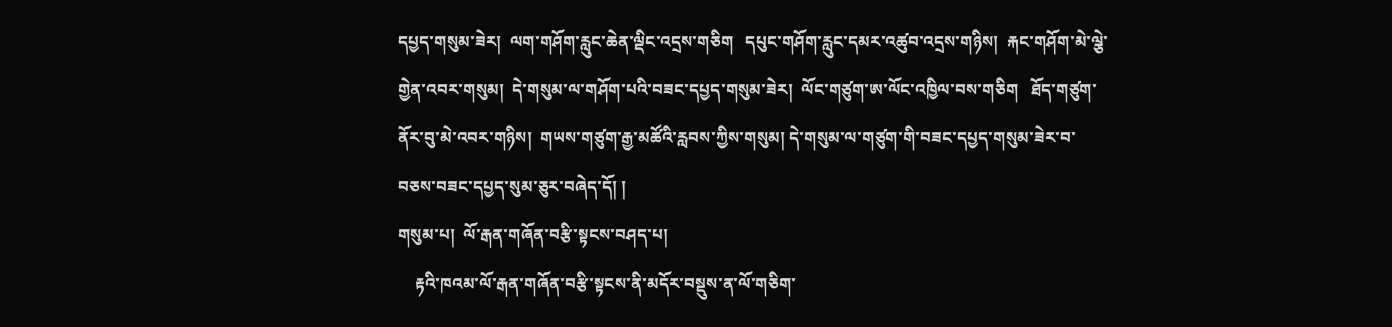དཔྱད་གསུམ་ཟེར།  ལག་གཤོག་རླུང་ཆེན་ལྡིང་འདྲས་གཅིག   དཔུང་གཤོག་རླུང་དམར་འཚུབ་འདྲས་གཉིས།  རྐང་གཤོག་མེ་ལྕེ་གྱེན་འབར་གསུམ།  དེ་གསུམ་ལ་གཤོག་པའི་བཟང་དཔྱད་གསུམ་ཟེར།  ལོང་གཙུག་ཨ་ལོང་འཁྱིལ་བས་གཅིག   ཐོད་གཙུག་ནོར་བུ་མེ་འབར་གཉིས།  གཡས་གཙུག་རྒྱ་མཚོའི་རླབས་ཀྱིས་གསུམ། དེ་གསུམ་ལ་གཙུག་གི་བཟང་དཔྱད་གསུམ་ཟེར་བ་བཅས་བཟང་དཔྱད་སུམ་ཅུར་བཞེད་དོ། །
གསུམ་པ།  ལོ་རྒན་གཞོན་བརྩི་སྟངས་བཤད་པ།
    རྟའི་ཁའམ་ལོ་རྒན་གཞོན་བརྩི་སྟངས་ནི་མདོར་བསྡུས་ན་ལོ་གཅིག་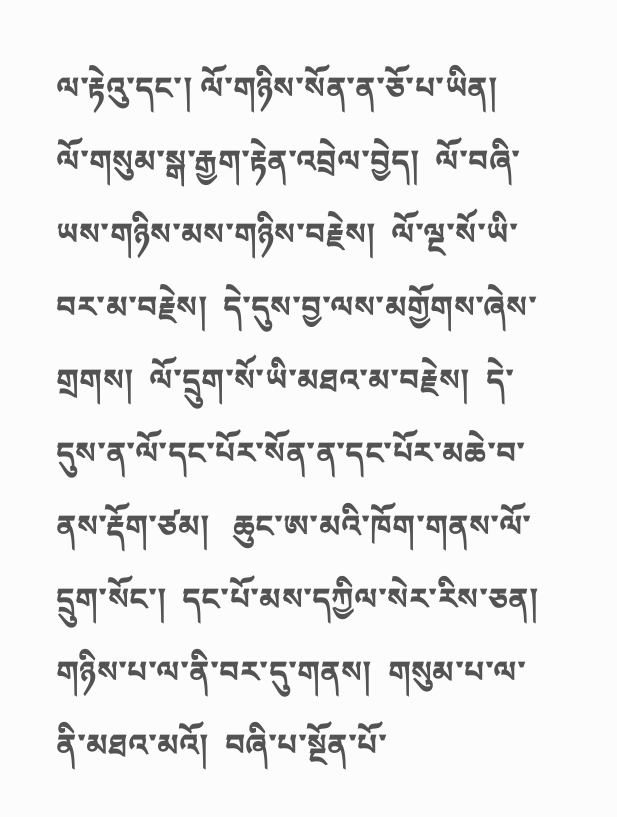ལ་རྟེའུ་དང་། ལོ་གཉིས་སོན་ན་ཅོ་པ་ཡིན།  ལོ་གསུམ་སྒ་རྒྱག་རྟེན་འབྲེལ་བྱེད།  ལོ་བཞི་ཡས་གཉིས་མས་གཉིས་བརྗེས།  ལོ་ལྔ་སོ་ཡི་བར་མ་བརྗེས།  དེ་དུས་བྱ་ལས་མགྱོགས་ཞེས་གྲགས།  ལོ་དྲུག་སོ་ཡི་མཐའ་མ་བརྗེས།  དེ་དུས་ན་ལོ་དང་པོར་སོན་ན་དང་པོར་མཆེ་བ་ནས་རྡོག་ཙམ།   ཆུང་ཨ་མའི་ཁོག་གནས་ལོ་དྲུག་སོང་།  དང་པོ་མས་དཀྱིལ་སེར་རིས་ཅན།  གཉིས་པ་ལ་ནི་བར་དུ་གནས།  གསུམ་པ་ལ་ནི་མཐའ་མའོ།  བཞི་པ་སྔོན་པོ་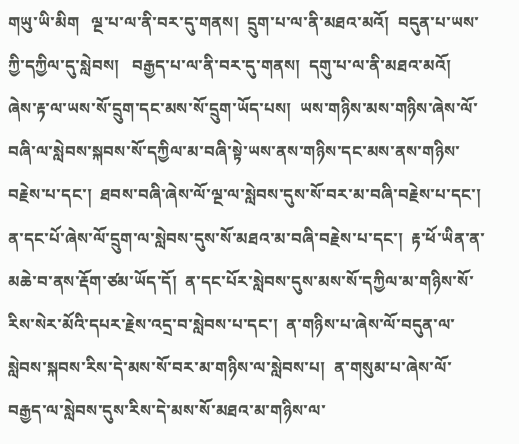གཡུ་ཡི་མིག   ལྔ་པ་ལ་ནི་བར་དུ་གནས།  དྲུག་པ་ལ་ནི་མཐའ་མའོ།  བདུན་པ་ཡས་ཀྱི་དཀྱིལ་དུ་སླེབས།   བརྒྱད་པ་ལ་ནི་བར་དུ་གནས།  དགུ་པ་ལ་ནི་མཐའ་མའོ།  ཞེས་རྟ་ལ་ཡས་སོ་དྲུག་དང་མས་སོ་དྲུག་ཡོད་པས།  ཡས་གཉིས་མས་གཉིས་ཞེས་ལོ་བཞི་ལ་སླེབས་སྐབས་སོ་དཀྱིལ་མ་བཞི་སྟེ་ཡས་ནས་གཉིས་དང་མས་ནས་གཉིས་བརྗེས་པ་དང་།  ཐབས་བཞི་ཞེས་ལོ་ལྔ་ལ་སླེབས་དུས་སོ་བར་མ་བཞི་བརྗེས་པ་དང་།   ན་དང་པོ་ཞེས་ལོ་དྲུག་ལ་སླེབས་དུས་སོ་མཐའ་མ་བཞི་བརྗེས་པ་དང་།  རྟ་ཕོ་ཡིན་ན་མཆེ་བ་ནས་རྡོག་ཙམ་ཡོད་དོ།  ན་དང་པོར་སླེབས་དུས་མས་སོ་དཀྱིལ་མ་གཉིས་སོ་རིས་སེར་མོའི་དཔར་རྗེས་འདྲ་བ་སླེབས་པ་དང་།  ན་གཉིས་པ་ཞེས་ལོ་བདུན་ལ་སླེབས་སྐབས་རིས་དེ་མས་སོ་བར་མ་གཉིས་ལ་སླེབས་པ།  ན་གསུམ་པ་ཞེས་ལོ་བརྒྱད་ལ་སླེབས་དུས་རིས་དེ་མས་སོ་མཐའ་མ་གཉིས་ལ་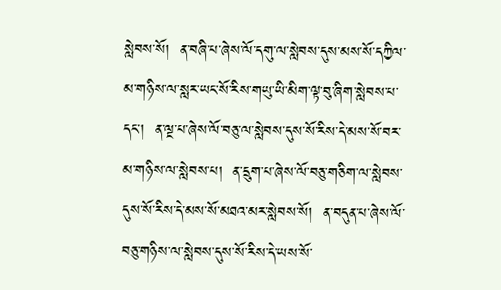སླེབས་སོ།  ན་བཞི་པ་ཞེས་ལོ་དགུ་ལ་སླེབས་དུས་མས་སོ་དཀྱིལ་མ་གཉིས་ལ་སླར་ཡང་སོ་རིས་གཡུ་ཡི་མིག་ལྟ་བུ་ཞིག་སླེབས་པ་དང་།  ན་ལྔ་པ་ཞེས་ལོ་བཅུ་ལ་སླེབས་དུས་སོ་རིས་དེ་མས་སོ་བར་མ་གཉིས་ལ་སླེབས་པ།  ན་དྲུག་པ་ཞེས་ལོ་བཅུ་གཅིག་ལ་སླེབས་དུས་སོ་རིས་དེ་མས་སོ་མཐའ་མར་སླེབས་སོ།  ན་བདུན་པ་ཞེས་ལོ་བཅུ་གཉིས་ལ་སླེབས་དུས་སོ་རིས་དེ་ཡས་སོ་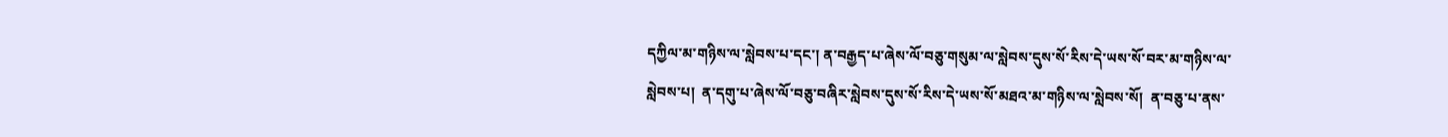དཀྱིལ་མ་གཉིས་ལ་སླེབས་པ་དང་། ན་བརྒྱད་པ་ཞེས་ལོ་བཅུ་གསུམ་ལ་སླེབས་དུས་སོ་རིས་དེ་ཡས་སོ་བར་མ་གཉིས་ལ་སླེབས་པ།  ན་དགུ་པ་ཞེས་ལོ་བཅུ་བཞིར་སླེབས་དུས་སོ་རིས་དེ་ཡས་སོ་མཐའ་མ་གཉིས་ལ་སླེབས་སོ།  ན་བཅུ་པ་ནས་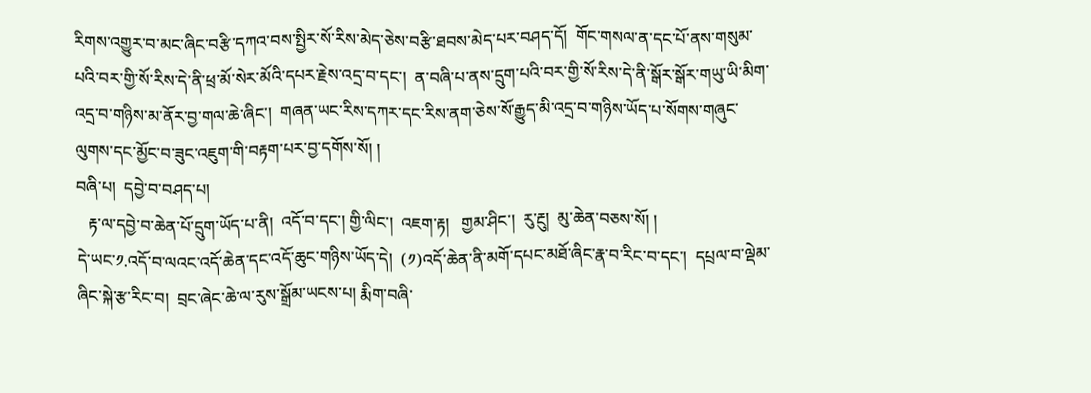རིགས་འགྱུར་བ་མང་ཞིང་བརྩི་དཀའ་བས་སྤྱིར་སོ་རིས་མེད་ཅེས་བརྩི་ཐབས་མེད་པར་བཤད་དོ།  གོང་གསལ་ན་དང་པོ་ནས་གསུམ་པའི་བར་གྱི་སོ་རིས་དེ་ནི་ཕྲ་མོ་སེར་མོའི་དཔར་རྗེས་འདྲ་བ་དང་།  ན་བཞི་པ་ནས་དྲུག་པའི་བར་གྱི་སོ་རིས་དེ་ནི་སྒོར་སྒོར་གཡུ་ཡི་མིག་འདྲ་བ་གཉིས་མ་ནོར་བྱ་གལ་ཆེ་ཞིང་།  གཞན་ཡང་རིས་དཀར་དང་རིས་ནག་ཅེས་སོ་རྒྱུད་མི་འདྲ་བ་གཉིས་ཡོད་པ་སོགས་གཞུང་ལུགས་དང་མྱོང་བ་ཟུང་འཇུག་གི་བརྟག་པར་བྱ་དགོས་སོ། །
བཞི་པ།  དབྱེ་བ་བཤད་པ།
   རྟ་ལ་དབྱེ་བ་ཆེན་པོ་དྲུག་ཡོད་པ་ནི།  འདོ་བ་དང་། གྱི་ལིང་།  འཇག་རྟ།   གྱམ་ཤིང་།  རུ་རྔུ།  མུ་ཆེན་བཅས་སོ། །
དེ་ཡང་༡.འདོ་བ་ལའང་འདོ་ཆེན་དང་འདོ་ཆུང་གཉིས་ཡོད་དེ།  (༡)འདོ་ཆེན་ནི་མགོ་དཔང་མཐོ་ཞིང་རྣ་བ་རིང་བ་དང་།  དཔྲལ་བ་ལྡེམ་ཞིང་སྐེ་རྩ་རིང་བ།  བྲང་ཞེང་ཆེ་ལ་རུས་སྒྲོམ་ཡངས་པ། རྨིག་བཞི་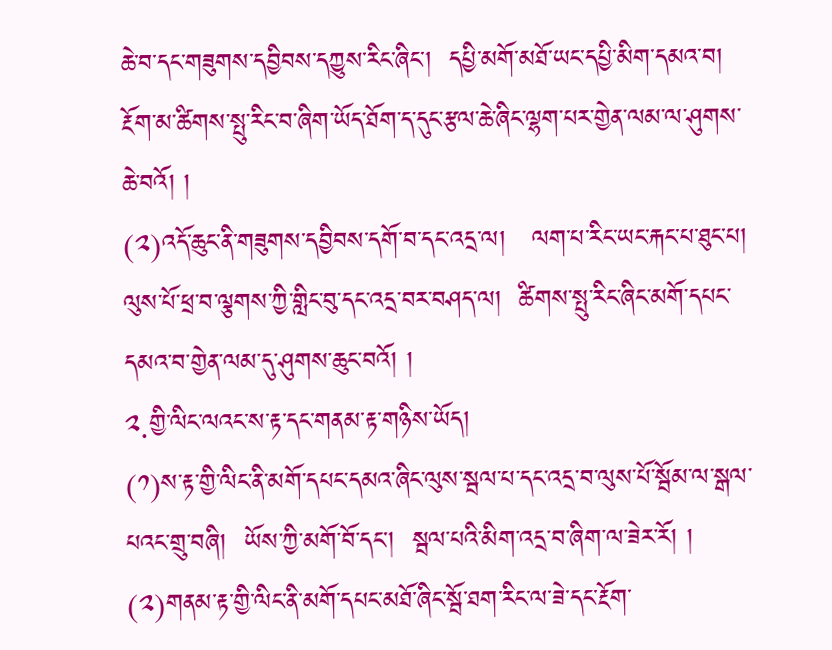ཆེ་བ་དང་གཟུགས་དབྱིབས་དཀྱུས་རིང་ཞིང་།  དཔྱི་མགོ་མཐོ་ཡང་དཔྱི་མིག་དམའ་བ།  རྔོག་མ་ཚིགས་སྤུ་རིང་བ་ཞིག་ཡོད་ཐོག་ད་དུང་རྩལ་ཆེ་ཞིང་ལྷག་པར་གྱེན་ལམ་ལ་ཤུགས་ཆེ་བའོ། །
(༢)འདོ་ཆུང་ནི་གཟུགས་དབྱིབས་དགོ་བ་དང་འདྲ་ལ།   ལག་པ་རིང་ཡང་རྐང་པ་ཐུང་པ།  ལུས་པོ་ཕྲ་བ་ལྕགས་ཀྱི་གླིང་བུ་དང་འདྲ་བར་བཤད་ལ།  ཚིགས་སྤུ་རིང་ཞིང་མགོ་དཔང་དམའ་བ་གྱེན་ལམ་དུ་ཤུགས་ཆུང་བའོ། །
༢.གྱི་ལིང་ལའང་ས་རྟ་དང་གནམ་རྟ་གཉིས་ཡོད།
(༡)ས་རྟ་གྱི་ལིང་ནི་མགོ་དཔང་དམའ་ཞིང་ལུས་སྦལ་པ་དང་འདྲ་བ་ལུས་པོ་སྦོམ་ལ་སྒལ་པའང་གྲུ་བཞི།  ཡོས་ཀྱི་མགོ་བོ་དང།  སྦལ་པའི་མིག་འདྲ་བ་ཞིག་ལ་ཟེར་རོ། །
(༢)གནམ་རྟ་གྱི་ལིང་ནི་མགོ་དཔང་མཐོ་ཞིང་སྦོ་ཐག་རིང་ལ་ཟེ་དང་རྔོག་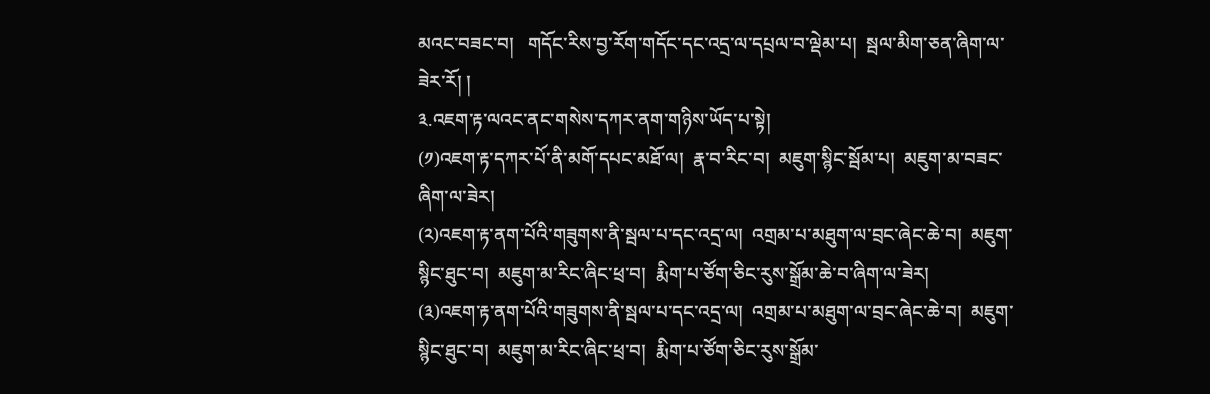མའང་བཟང་བ།   གདོང་རིས་བྱ་རོག་གདོང་དང་འདྲ་ལ་དཔྲལ་བ་ལྡེམ་པ།  སྦལ་མིག་ཅན་ཞིག་ལ་ཟེར་རོ། །
༣.འཇག་རྟ་ལའང་ནང་གསེས་དཀར་ནག་གཉིས་ཡོད་པ་སྟེ།
(༡)འཇག་རྟ་དཀར་པོ་ནི་མགོ་དཔང་མཐོ་ལ།  རྣ་བ་རིང་བ།  མཇུག་སྙིང་སྦོམ་པ།  མཇུག་མ་བཟང་ཞིག་ལ་ཟེར།
(༢)འཇག་རྟ་ནག་པོའི་གཟུགས་ནི་སྦལ་པ་དང་འདྲ་ལ།  འགྲམ་པ་མཐུག་ལ་བྲང་ཞེང་ཆེ་བ།  མཇུག་སྙིང་ཐུང་བ།  མཇུག་མ་རིང་ཞིང་ཕྲ་བ།  རྨིག་པ་ཙོག་ཅིང་རུས་སྒྲོམ་ཆེ་བ་ཞིག་ལ་ཟེར།
(༣)འཇག་རྟ་ནག་པོའི་གཟུགས་ནི་སྦལ་པ་དང་འདྲ་ལ།  འགྲམ་པ་མཐུག་ལ་བྲང་ཞེང་ཆེ་བ།  མཇུག་སྙིང་ཐུང་བ།  མཇུག་མ་རིང་ཞིང་ཕྲ་བ།  རྨིག་པ་ཙོག་ཅིང་རུས་སྒྲོམ་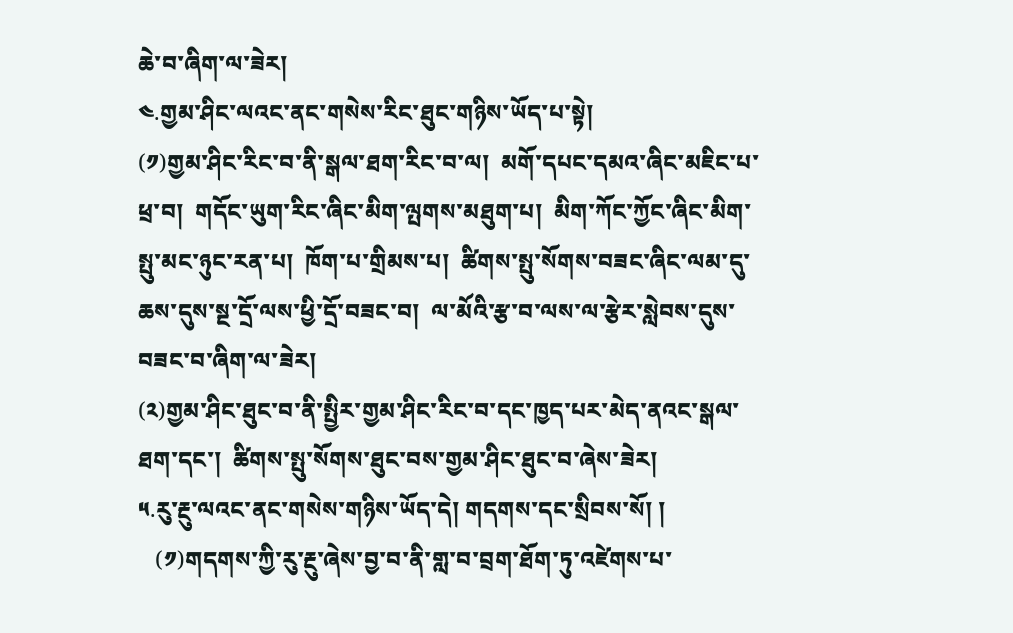ཆེ་བ་ཞིག་ལ་ཟེར།
༤.གྱམ་ཤིང་ལའང་ནང་གསེས་རིང་ཐུང་གཉིས་ཡོད་པ་སྟེ།
(༡)གྱམ་ཤིང་རིང་བ་ནི་སྒལ་ཐག་རིང་བ་ལ།  མགོ་དཔང་དམའ་ཞིང་མཇིང་པ་ཕྲ་བ།  གདོང་ཡུག་རིང་ཞིང་མིག་ལྤགས་མཐུག་པ།  མིག་ཀོང་ཀྱོང་ཞིང་མིག་སྤུ་མང་ཉུང་རན་པ།  ཁོག་པ་གྲིམས་པ།  ཚིགས་སྤུ་སོགས་བཟང་ཞིང་ལམ་དུ་ཆས་དུས་སྔ་དྲོ་ལས་ཕྱི་དྲོ་བཟང་བ།  ལ་མོའི་རྩ་བ་ལས་ལ་རྩེར་སླེབས་དུས་བཟང་བ་ཞིག་ལ་ཟེར།
(༢)གྱམ་ཤིང་ཐུང་བ་ནི་སྤྱིར་གྱམ་ཤིང་རིང་བ་དང་ཁྱད་པར་མེད་ནའང་སྒལ་ཐག་དང་།  ཚིགས་སྤུ་སོགས་ཐུང་བས་གྱམ་ཤིང་ཐུང་བ་ཞེས་ཟེར།
༥.རུ་རྔུ་ལའང་ནང་གསེས་གཉིས་ཡོད་དེ། གདགས་དང་སྲིབས་སོ། །
   (༡)གདགས་ཀྱི་རུ་རྔུ་ཞེས་བྱ་བ་ནི་གླ་བ་བྲག་ཐོག་ཏུ་འཛེགས་པ་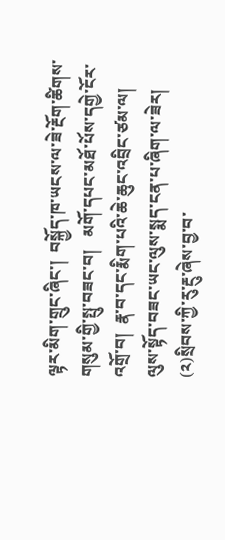ལྟར་མིག་གྲུང་ཞིང་།  བསྐྱོད་ཁ་ཡངས་ལ་ཟེ་རྔོག་ཚིགས་གསུམ་གྱི་སྤུ་བཟང་བ།   མགོ་དཔང་མཐོ་པོས་དགྱེ་ངོར་འགྲོ་བ།  རྣ་བ་དང་རྨིག་པའི་ཆེ་ཆུང་འབྲིང་ཙམ་ལ།  ལུས་སྟོད་བཟང་ཡང་ལུས་སྨད་ངན་པ་ཞིག་ལ་ཟེར།
(༢)སྲིབས་ཀྱི་རུ་རྔུ་ཞེས་བྱ་བ་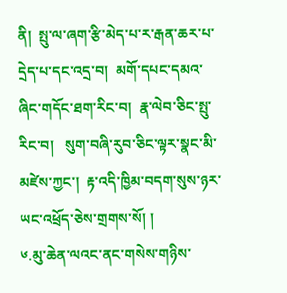ནི།  སྤུ་ལ་ཞག་རྩི་མེད་པ་ར་རྒན་ཆར་པ་དྲེད་པ་དང་འདྲ་བ།  མགོ་དཔང་དམའ་ཞིང་གདོང་ཐག་རིང་བ།  རྣ་ལེབ་ཅིང་སྤུ་རིང་བ།   སུག་བཞི་རུབ་ཅིང་ལྟར་སྣང་མི་མཛེས་ཀྱང་།  རྟ་འདི་ཁྱིམ་བདག་སུས་ཉར་ཡང་འཕྲོད་ཅེས་གྲགས་སོ། །
༦.མུ་ཆེན་ལའང་ནང་གསེས་གཉིས་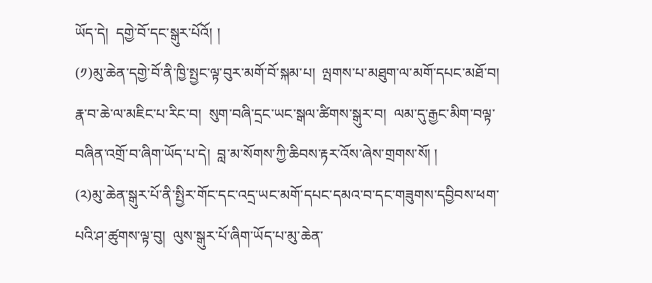ཡོད་དེ།  དགྱེ་བོ་དང་སྒུར་པོའོ། །
(༡)མུ་ཆེན་དགྱེ་བོ་ནི་ཁྱི་སྤྱང་ལྟ་བུར་མགོ་བོ་སྐམ་པ།  ལྤགས་པ་མཐུག་ལ་མགོ་དཔང་མཐོ་བ།  རྣ་བ་ཆེ་ལ་མཇིང་པ་རིང་བ།  སུག་བཞི་དྲང་ཡང་སྒལ་ཚིགས་སྒུར་བ།  ལམ་དུ་རྒྱང་མིག་བལྟ་བཞིན་འགྲོ་བ་ཞིག་ཡོད་པ་དེ།  བླ་མ་སོགས་ཀྱི་ཆིབས་རྟར་འོས་ཞེས་གྲགས་སོ། །
(༢)མུ་ཆེན་སྒུར་པོ་ནི་སྤྱིར་གོང་དང་འདྲ་ཡང་མགོ་དཔང་དམའ་བ་དང་གཟུགས་དབྱིབས་ཕག་པའི་ཤ་ཚུགས་ལྟ་བུ།  ལུས་སྒུར་པོ་ཞིག་ཡོད་པ་མུ་ཆེན་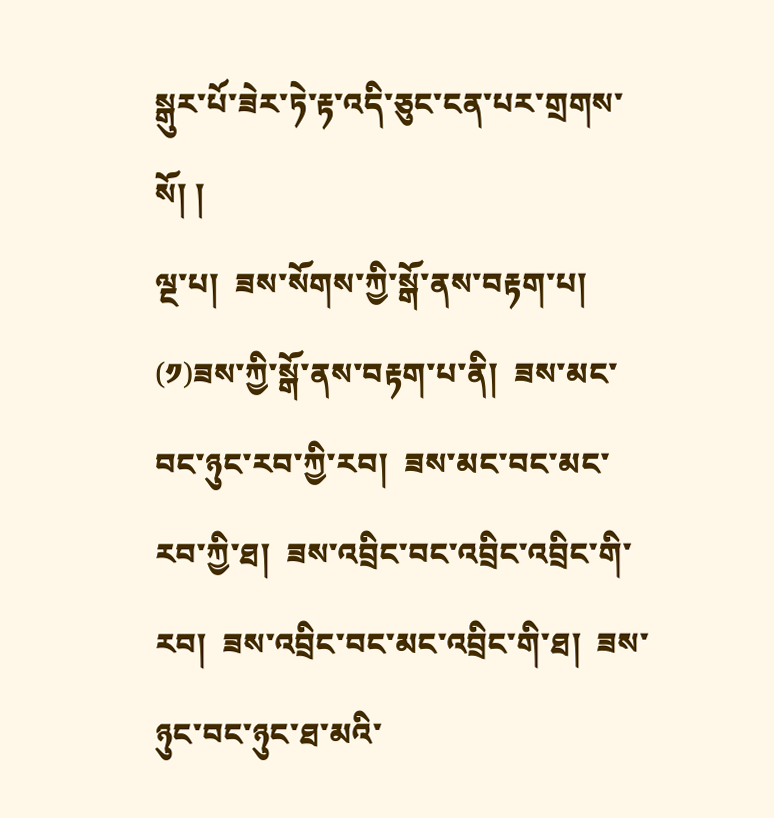སྒུར་པོ་ཟེར་ཏེ་རྟ་འདི་ཅུང་ངན་པར་གྲགས་སོ། །
ལྔ་པ།  ཟས་སོགས་ཀྱི་སྒོ་ནས་བརྟག་པ།
(༡)ཟས་ཀྱི་སྒོ་ནས་བརྟག་པ་ནི།  ཟས་མང་བང་ཉུང་རབ་ཀྱི་རབ།  ཟས་མང་བང་མང་རབ་ཀྱི་ཐ།  ཟས་འབྲིང་བང་འབྲིང་འབྲིང་གི་རབ།  ཟས་འབྲིང་བང་མང་འབྲིང་གི་ཐ།  ཟས་ཉུང་བང་ཉུང་ཐ་མའི་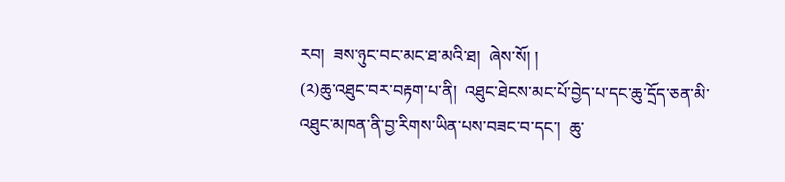རབ།  ཟས་ཉུང་བང་མང་ཐ་མའི་ཐ།  ཞེས་སོ། །
(༢)ཆུ་འཐུང་བར་བརྟག་པ་ནི།  འཐུང་ཐེངས་མང་པོ་བྱེད་པ་དང་ཆུ་དྲོད་ཅན་མི་འཐུང་མཁན་ནི་བྱ་རིགས་ཡིན་པས་བཟང་བ་དང་།  ཆུ་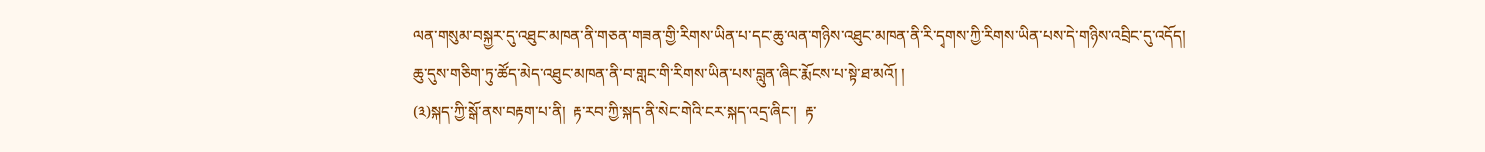ལན་གསུམ་བསྐྱར་དུ་འཐུང་མཁན་ནི་གཅན་གཟན་གྱི་རིགས་ཡིན་པ་དང་ཆུ་ལན་གཉིས་འཐུང་མཁན་ནི་རི་དྭགས་ཀྱི་རིགས་ཡིན་པས་དེ་གཉིས་འབྲིང་དུ་འདོད།
ཆུ་དུས་གཅིག་ཏུ་ཚོད་མེད་འཐུང་མཁན་ནི་བ་གླང་གི་རིགས་ཡིན་པས་བླུན་ཞིང་རྨོངས་པ་སྟེ་ཐ་མའོ། །
(༣)སྐད་ཀྱི་སྒོ་ནས་བརྟག་པ་ནི།  རྟ་རབ་ཀྱི་སྐད་ནི་སེང་གེའི་ངར་སྐད་འདྲ་ཞིང་།  རྟ་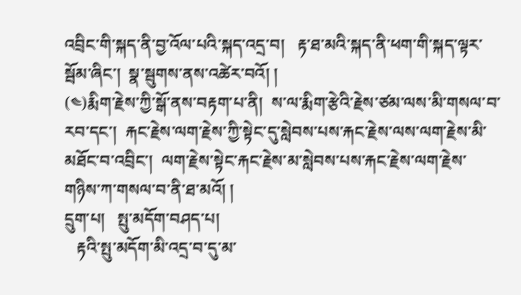འབྲིང་གི་སྐད་ནི་བྱ་འོལ་པའི་སྐད་འདྲ་བ།   རྟ་ཐ་མའི་སྐད་ནི་ཕག་གི་སྐད་ལྟར་སྦོམ་ཞིང་།  སྣ་སྦུགས་ནས་འཚེར་བའོ། །
(༤)རྨིག་རྗེས་ཀྱི་སྒོ་ནས་བརྟག་པ་ནི།  ས་ལ་རྨིག་རྩེའི་རྗེས་ཙམ་ལས་མི་གསལ་བ་རབ་དང་།  རྐང་རྗེས་ལག་རྗེས་ཀྱི་སྟེང་དུ་སླེབས་པས་རྐང་རྗེས་ལས་ལག་རྗེས་མི་མཐོང་བ་འབྲིང་།  ལག་རྗེས་སྟེང་རྐང་རྗེས་མ་སླེབས་པས་རྐང་རྗེས་ལག་རྗེས་གཉིས་ཀ་གསལ་བ་ནི་ཐ་མའོ། །
དྲུག་པ།   སྤུ་མདོག་བཤད་པ།
   རྟའི་སྤུ་མདོག་མི་འདྲ་བ་དུ་མ་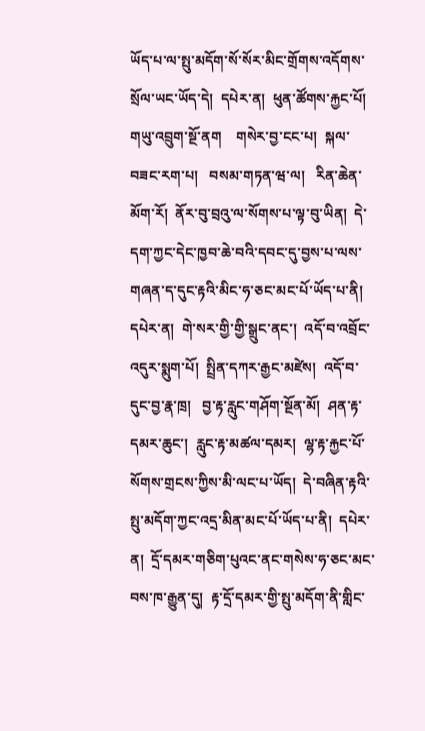ཡོད་པ་ལ་སྤུ་མདོག་སོ་སོར་མིང་གྲོགས་འདོགས་སྲོལ་ཡང་ཡོད་དེ།  དཔེར་ན།  ཕུན་ཚོགས་རྐྱང་པོ།  གཡུ་འབྲུག་སྔོ་ནག    གསེར་བྱ་ངང་པ།  སྐལ་བཟང་རག་པ།   བསམ་གཏན་ཝ་ལ།   རིན་ཆེན་མོག་རོ།  ནོར་བུ་བྲའུ་ལ་སོགས་པ་ལྟ་བུ་ཡིན།  དེ་དག་ཀྱང་དེང་ཁྱབ་ཆེ་བའི་དབང་དུ་བྱས་པ་ལས་གཞན་ད་དུང་རྟའི་མིང་ཧ་ཅང་མང་པོ་ཡོད་པ་ནི།  དཔེར་ན།  གེ་སར་གྱི་གྱི་སྒྲུང་ནང་།  འདོ་བ་འབྲོང་འདུར་སྨུག་པོ།  སྤྲིན་དཀར་རྒྱང་མཛེས།  འདོ་བ་དུང་བྱ་རྣ་ཁྲ།   བྱ་རྟ་རླུང་གཤོག་སྔོན་མོ།  ཤན་རྟ་དམར་ཆུང་།  རླུང་རྟ་མཚལ་དམར།  ལྷ་རྟ་རྐྱང་པོ་སོགས་གྲངས་ཀྱིས་མི་ལང་པ་ཡོད།  དེ་བཞིན་རྟའི་སྤུ་མདོག་ཀྱང་འདྲ་མིན་མང་པོ་ཡོད་པ་ནི།  དཔེར་ན།  དྲོ་དམར་གཅིག་པུའང་ནང་གསེས་ཧ་ཅང་མང་བས་ཁ་རྒྱུན་དུ།  རྟ་དྲོ་དམར་གྱི་སྤུ་མདོག་ནི་གླིང་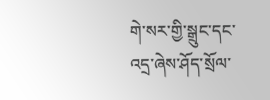གེ་སར་གྱི་སྒྲུང་དང་འདྲ་ཞེས་ཤོད་སྲོལ་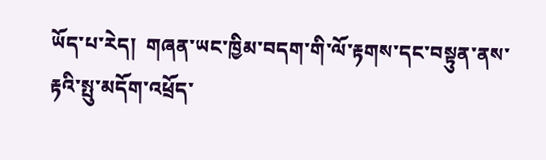ཡོད་པ་རེད།  གཞན་ཡང་ཁྱིམ་བདག་གི་ལོ་རྟགས་དང་བསྟུན་ནས་རྟའི་སྤུ་མདོག་འཕྲོད་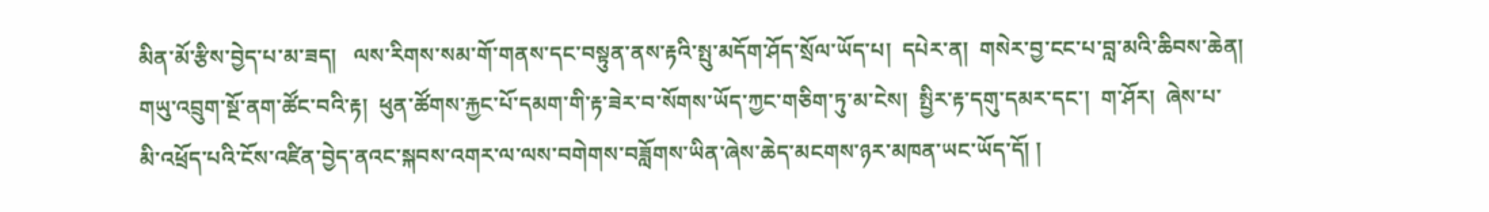མིན་མོ་རྩིས་བྱེད་པ་མ་ཟད།   ལས་རིགས་སམ་གོ་གནས་དང་བསྟུན་ནས་རྟའི་སྤུ་མདོག་ཤོད་སྲོལ་ཡོད་པ།  དཔེར་ན།  གསེར་བྱ་ངང་པ་བླ་མའི་ཆིབས་ཆེན།  གཡུ་འབྲུག་སྔོ་ནག་ཚོང་བའི་རྟ།  ཕུན་ཚོགས་རྐྱང་པོ་དམག་གི་རྟ་ཟེར་བ་སོགས་ཡོད་ཀྱང་གཅིག་ཏུ་མ་ངེས།  སྤྱིར་རྟ་དགུ་དམར་དང་།  ག་ཤོར།  ཞེས་པ་མི་འཕྲོད་པའི་ངོས་འཛིན་བྱེད་ནའང་སྐབས་འགར་ལ་ལས་བགེགས་བཟློགས་ཡིན་ཞེས་ཆེད་མངགས་ཉར་མཁན་ཡང་ཡོད་དོ། །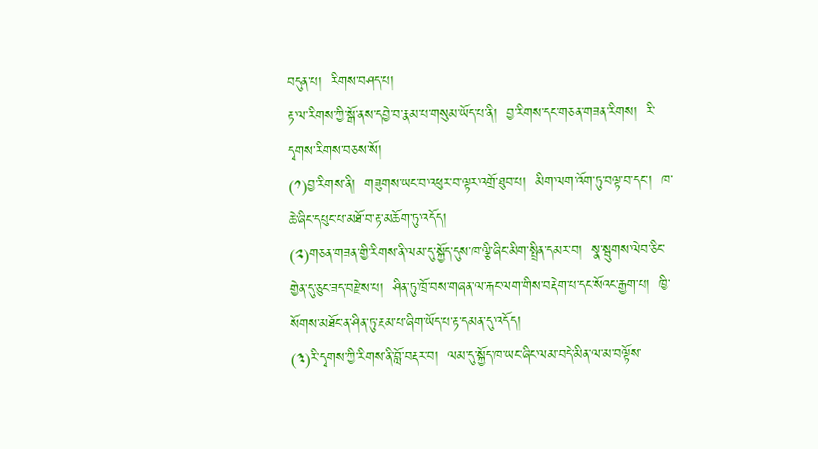བདུན་པ།  རིགས་བཤད་པ།
རྟ་ལ་རིགས་ཀྱི་སྒོ་ནས་དབྱེ་བ་རྣམ་པ་གསུམ་ཡོད་པ་ནི།  བྱ་རིགས་དང་གཅན་གཟན་རིགས།  རི་དྭགས་རིགས་བཅས་སོ།
(༡)བྱ་རིགས་ནི།  གཟུགས་ཡང་བ་འཕུར་བ་ལྟར་འགྲོ་ཐུབ་པ།  མིག་ལག་འོག་ཏུ་བལྟ་བ་དང་།  ཁ་ཆེ་ཞིང་དཔུང་པ་མཐོ་བ་རྟ་མཆོག་ཏུ་འདོད།
(༢)གཅན་གཟན་གྱི་རིགས་ནི་ལམ་དུ་སྐྱོད་དུས་ཁ་ལྕི་ཞིང་མིག་སྤྲིན་དམར་བ།  སྣ་སྦུགས་ལེབ་ཅིང་གྱེན་དུ་ཅུང་ཟད་བརྫེས་པ།  ཤིན་ཏུ་ཁྲོ་བས་གཞན་ལ་རྐང་ལག་གིས་བརྡེག་པ་དང་སོའང་རྒྱག་པ།  ཁྱི་སོགས་མཐོང་ན་ཤིན་ཏུ་རྔམ་པ་ཞིག་ཡོད་པ་རྟ་དམན་དུ་འདོད།
(༣)རི་དྭགས་ཀྱི་རིགས་ནི་བློ་བརྡར་བ།  ལམ་དུ་སྐྱོད་ཁ་ཡང་ཞིང་ལམ་བདེ་མིན་ལ་མ་བལྟོས་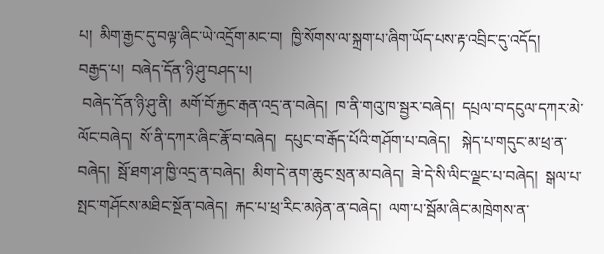པ།  མིག་རྒྱང་དུ་བལྟ་ཞིང་ཡེ་འདྲོག་མང་བ།  ཁྱི་སོགས་ལ་སྐྲག་པ་ཞིག་ཡོད་པས་རྟ་འབྲིང་དུ་འདོད།
བརྒྱད་པ།  བཞེད་དོན་ཉི་ཤུ་བཤད་པ།
 བཞེད་དོན་ཉི་ཤུ་ནི།  མགོ་བོ་རྐྱང་རྒན་འདྲ་ན་བཞེད།  ཁ་ནི་གའུ་ཁ་སྦྱར་བཞེད།  དཔྲལ་བ་དངུལ་དཀར་མེ་ལོང་བཞེད།  སོ་ནི་དཀར་ཞིང་རྣོ་བ་བཞེད།  དཔུང་བ་རྒོད་པོའི་གཤོག་པ་བཞེད།   སྐེད་པ་གདུང་མ་ཕྲ་ན་བཞེད།  སྦོ་ཐག་ཤ་ཁྱི་འདྲ་ན་བཞེད།  མིག་དེ་ནག་ཆུང་སྲན་མ་བཞེད།  ཟེ་དེ་སི་ལིང་ལྗང་པ་བཞེད།  སྒལ་པ་སྤང་གཤོངས་མཐིང་སྔོན་བཞེད།  རྐང་པ་ཕྲ་རིང་མཉེན་ན་བཞེད།  ལག་པ་སྦོམ་ཞིང་མཁྲེགས་ན་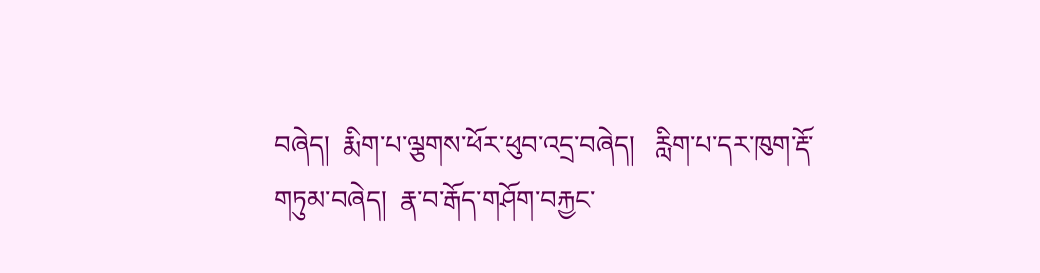བཞེད།  རྨིག་པ་ལྕགས་ཕོར་ཕུབ་འདྲ་བཞེད།   རླིག་པ་དར་ཁུག་རྡོ་གཏུམ་བཞེད།  རྣ་བ་རྒོད་གཤོག་བརྐྱང་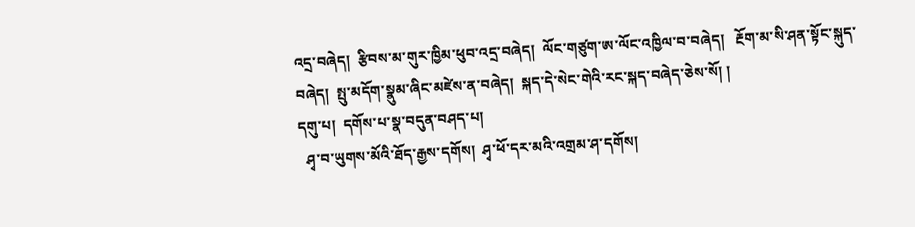འདྲ་བཞེད།  རྩིབས་མ་གུར་ཁྱིམ་ཕུབ་འདྲ་བཞེད།  ལོང་གཙུག་ཨ་ལོང་འཁྱིལ་བ་བཞེད།   རྔོག་མ་སི་ཤན་སྟོང་སྐུད་བཞེད།  སྤུ་མདོག་སྣུམ་ཞིང་མཛེས་ན་བཞེད།  སྐད་དེ་སེང་གེའི་རང་སྐད་བཞེད་ཅེས་སོ། །
དགུ་པ།  དགོས་པ་སྣ་བདུན་བཤད་པ།
  ཤྭ་བ་ཡུགས་མོའི་ཐོད་རྒྱས་དགོས།  ཤྭ་ཕོ་དར་མའི་འགྲམ་ཤ་དགོས།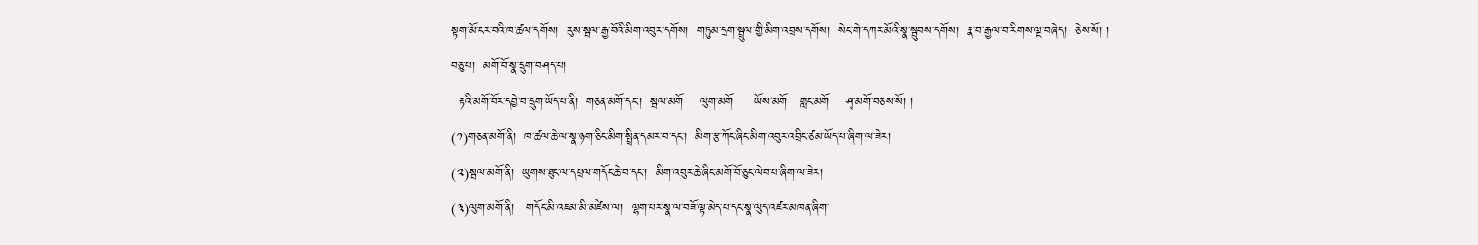སྟག་མོ་ངར་བའི་ཁ་ཚལ་དགོས།  རུས་སྦལ་རྒྱ་བོའི་མིག་འབུར་དགོས།  གཏུམ་དྲག་སྦྲུལ་གྱི་མིག་འབྲས་དགོས།  སེང་གེ་དཀར་མོའི་སྣ་སྦུབས་དགོས།  རྣ་བ་རྒྱལ་བ་རིགས་ལྔ་བཞེད།  ཅེས་སོ། །
བཅུ་པ།  མགོ་བོ་སྣ་དྲུག་བཤད་པ།
  རྟའི་མགོ་བོར་དབྱེ་བ་དྲུག་ཡོད་པ་ནི།  གཅན་མགོ་དང་།  སྦལ་མགོ    ལུག་མགོ     ཡོས་མགོ   གླང་མགོ    ཤྭ་མགོ་བཅས་སོ། །
(༡)གཅན་མགོ་ནི།  ཁ་ཚལ་ཆེ་ལ་སྣ་ཉག་ཅིང་མིག་སྤྲིན་དམར་བ་དང་།  མིག་རྩ་ཀོང་ཞིང་མིག་འབུར་འབྲིང་ཙམ་ཡོད་པ་ཞིག་ལ་ཟེར།
(༢)སྦལ་མགོ་ནི།  ཡུགས་ཐུང་ལ་དཔྲལ་གདོང་ཆེ་བ་དང་།  མིག་འབུར་ཆེ་ཞིང་མགོ་བོ་ཅུང་ལེབ་པ་ཞིག་ལ་ཟེར།
(༣)ལུག་མགོ་ནི།   གདོང་མི་འཇམ་མི་མཛེས་ལ།  ལྷག་པར་སྣ་ལ་བཟོ་ལྟ་མེད་པ་དང་སྣ་ལུད་འཛར་མཁན་ཞིག་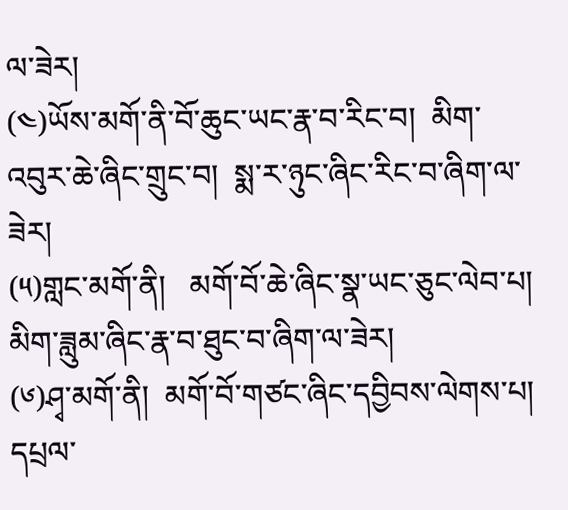ལ་ཟེར།
(༤)ཡོས་མགོ་ནི་བོ་ཆུང་ཡང་རྣ་བ་རིང་བ།  མིག་འབུར་ཆེ་ཞིང་གྲུང་བ།  སྨ་ར་ཉུང་ཞིང་རིང་བ་ཞིག་ལ་ཟེར།
(༥)གླང་མགོ་ནི།   མགོ་བོ་ཆེ་ཞིང་སྣ་ཡང་ཅུང་ལེབ་པ།   མིག་ཟླུམ་ཞིང་རྣ་བ་ཐུང་བ་ཞིག་ལ་ཟེར།
(༦)ཤྭ་མགོ་ནི།  མགོ་བོ་གཙང་ཞིང་དབྱིབས་ལེགས་པ།  དཔྲལ་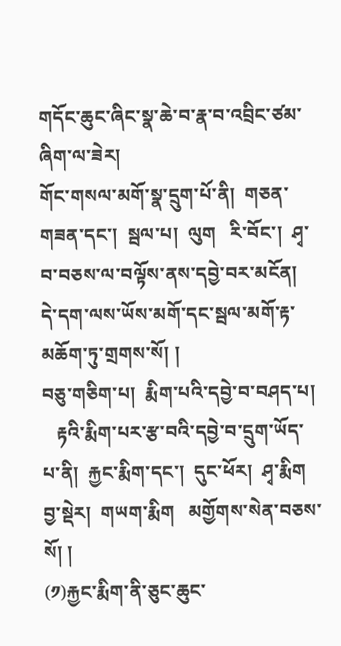གདོང་ཆུང་ཞིང་སྣ་ཆེ་བ་རྣ་བ་འབྲིང་ཙམ་ཞིག་ལ་ཟེར།
གོང་གསལ་མགོ་སྣ་དྲུག་པོ་ནི།  གཅན་གཟན་དང་།  སྦལ་པ།  ལུག   རི་བོང་།  ཤྭ་བ་བཅས་ལ་བལྟོས་ནས་དབྱེ་བར་མངོན།  དེ་དག་ལས་ཡོས་མགོ་དང་སྦལ་མགོ་རྟ་མཆོག་ཏུ་གྲགས་སོ། །
བཅུ་གཅིག་པ།  རྨིག་པའི་དབྱེ་བ་བཤད་པ།
   རྟའི་རྨིག་པར་རྩ་བའི་དབྱེ་བ་དྲུག་ཡོད་པ་ནི།  རྐྱང་རྨིག་དང་།  དུང་ཕོར།  ཤྭ་རྨིག   བྱ་སྡེར།  གཡག་རྨིག   མགྱོགས་སེན་བཅས་སོ། །
(༡)རྐྱང་རྨིག་ནི་ཅུང་ཆུང་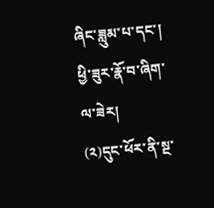ཞིང་ཟླུམ་པ་དང་།  ཕྱི་ཟུར་རྣོ་བ་ཞིག་ལ་ཟེར།
(༢)དུང་ཕོར་ནི་སྔ་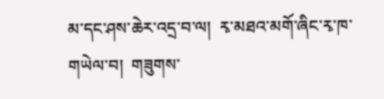མ་དང་ཤས་ཆེར་འདྲ་བ་ལ།  རྭ་མཐའ་མགོ་ཞིང་རྭ་ཁ་གཡེལ་བ།  གཟུགས་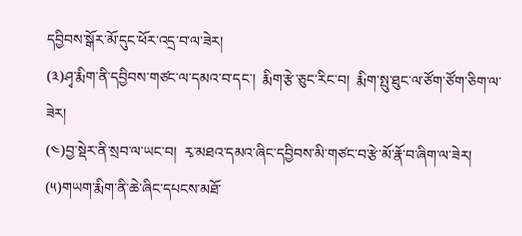དབྱིབས་སྒོར་མོ་དུང་ཕོར་འདྲ་བ་ལ་ཟེར།
(༣)ཤྭ་རྨིག་ནི་དབྱིབས་གཙང་ལ་དམའ་བ་དང་།  རྨིག་རྩེ་ཅུང་རིང་བ།  རྨིག་སྤུ་ཐུང་ལ་ཙོག་ཙོག་ཅིག་ལ་ཟེར།
(༤)བྱ་སྡེར་ནི་སྲབ་ལ་ཡང་བ།  རྭ་མཐའ་དམའ་ཞིང་དབྱིབས་མི་གཙང་བ་རྩེ་མོ་རྣོ་བ་ཞིག་ལ་ཟེར།
(༥)གཡག་རྨིག་ནི་ཆེ་ཞིང་དཔངས་མཐོ་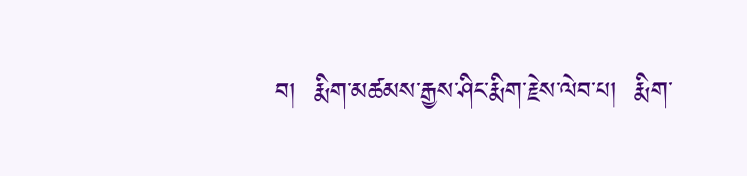བ།  རྨིག་མཚམས་རྒྱས་ཤིང་རྨིག་རྗེས་ལེབ་པ།  རྨིག་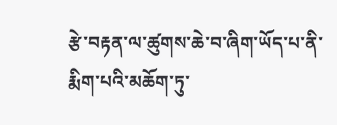རྩེ་བརྟན་ལ་ཚུགས་ཆེ་བ་ཞིག་ཡོད་པ་ནི་རྨིག་པའི་མཆོག་ཏུ་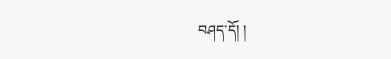བཤད་དོ། །